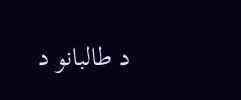د طالبانو د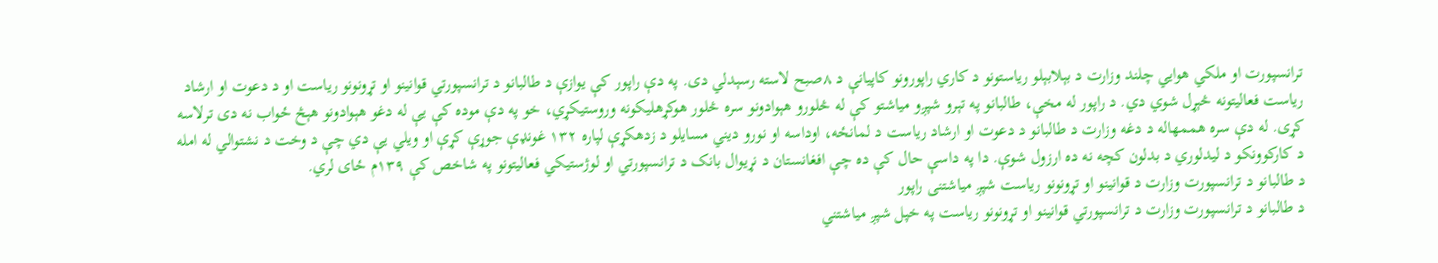ترانسپورت او ملکي هوايي چلند وزارت د بېلابېلو ریاستونو د کاري راپورونو کاپیانې د ۸صبح لاسته رسېدلي دی. په دې راپور کې یوازې د طالبانو د ترانسپورتي قوانینو او تړونونو ریاست او د دعوت او ارشاد ریاست فعالیتونه څېړل شوي دي. د راپور له مخې، طالبانو په تېرو شپږو میاشتو کې له څلورو هېوادونو سره څلور هوکړهلیکونه وروستيکړي، خو په دې موده کې یې له دغو هېوادونو هېڅ ځواب نه دی ترلاسه کړی. له دې سره هممهاله د دغه وزارت د طالبانو د دعوت او ارشاد ریاست د لمانځه، اوداسه او نورو دیني مسایلو د زدهکړې لپاره ۱۳۲ غونډې جوړې کړې او ویلي یې دي چې د وخت د نشتوالي له امله د کارکوونکو د لیدلوري د بدلون کچه نه ده ارزول شوې. دا په داسې حال کې ده چې افغانستان د نړیوال بانک د ترانسپورتي او لوژستیکي فعالیتونو په شاخص کې ۱۳۹م ځای لري.
د طالبانو د ترانسپورت وزارت د قوانینو او تړونونو ریاست شپږ میاشتنی راپور
د طالبانو د ترانسپورت وزارت د ترانسپورتي قوانینو او تړونونو ریاست په خپل شپږ میاشتني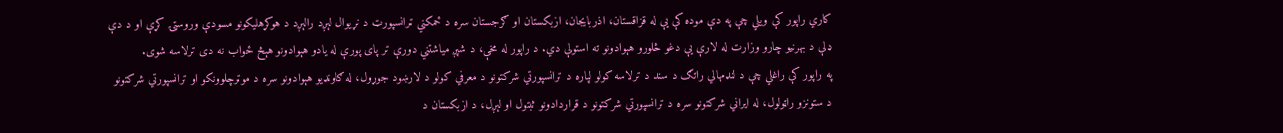کاري راپور کې ویلي چې په دې موده کې یې له قزاقستان، اذربایجان، ازبکستان او ګرجستان سره د ځمکني ټرانسپورټ د نړیوال لېږد رالېږد د هوکړهلیکونو مسودې وروستۍ کړې او د دې ډلې د بهرنیو چارو وزارت له لارې یې دغو څلورو هېوادونو ته استولې دي. د راپور له مخې، د شپږ میاشتني دورې تر پای پورې له یادو هېوادونو هېڅ ځواب نه دی ترلاسه شوی.
په راپور کې راغلي چې د لنډمهالي راتګ د سند د ترلاسه کولو لپاره د ترانسپورتي شرکتونو د معرفي کولو د لارښود جوړول، له ګاونډیو هېوادونو سره د موټرچلوونکو او ترانسپورتي شرکتونو د ستونزو راټولول، له ایراني شرکتونو سره د ترانسپورتي شرکتونو د قراردادونو ثبتول او لېږل، د ازبکستان د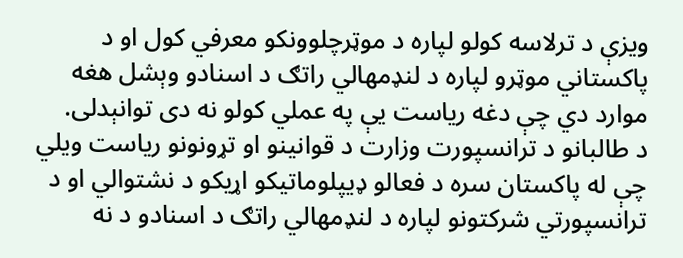ویزې د ترلاسه کولو لپاره د موټرچلوونکو معرفي کول او د پاکستاني موټرو لپاره د لنډمهالي راتګ د اسنادو وېشل هغه موارد دي چې دغه ریاست یې په عملي کولو نه دی توانېدلی.
د طالبانو د ترانسپورت وزارت د قوانینو او تړونونو ریاست ویلي چې له پاکستان سره د فعالو ډیپلوماتیکو اړیکو د نشتوالي او د ترانسپورتي شرکتونو لپاره د لنډمهالي راتګ د اسنادو د نه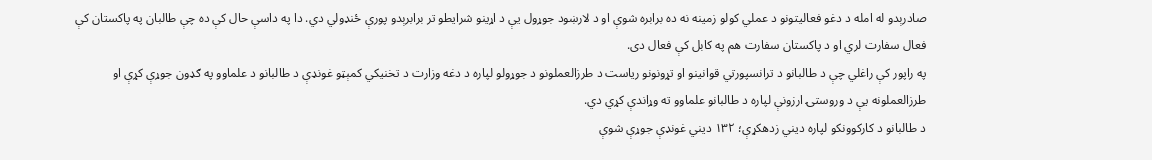صادرېدو له امله د دغو فعالیتونو د عملي کولو زمینه نه ده برابره شوې او د لارښود جوړول یې د اړینو شرایطو تر برابرېدو پورې ځنډولي دي. دا په داسې حال کې ده چې طالبان په پاکستان کې فعال سفارت لري او د پاکستان سفارت هم په کابل کې فعال دی.
په راپور کې راغلي چې د طالبانو د ترانسپورتي قوانینو او تړونونو ریاست د طرزالعملونو د جوړولو لپاره د دغه وزارت د تخنیکي کمېټو غونډې د طالبانو د علماوو په ګډون جوړې کړې او طرزالعملونه یې د وروستۍ ارزونې لپاره د طالبانو علماوو ته وړاندې کړي دي.
د طالبانو د کارکوونکو لپاره دیني زدهکړې؛ ۱۳۲ دیني غونډې جوړې شوې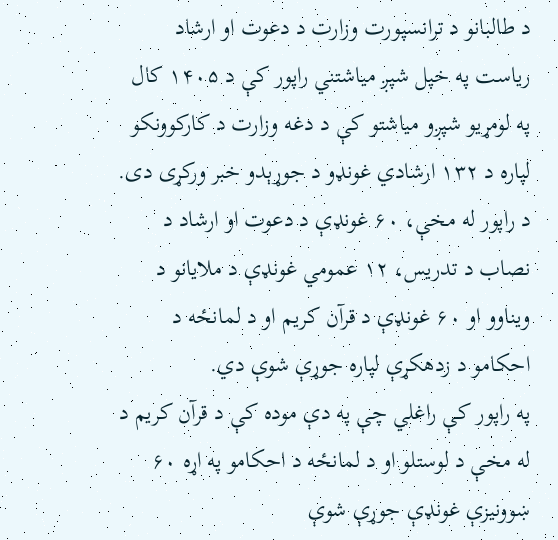د طالبانو د ترانسپورت وزارت د دعوت او ارشاد ریاست په خپل شپږ میاشتني راپور کې د ۱۴۰۵ کال په لومړیو شپږو میاشتو کې د دغه وزارت د کارکوونکو لپاره د ۱۳۲ ارشادي غونډو د جوړېدو خبر ورکړی دی. د راپور له مخې، ۶۰ غونډې د دعوت او ارشاد د نصاب د تدریس، ۱۲ عمومي غونډې د ملايانو د ویناوو او ۶۰ غونډې د قرآن کریم او د لمانځه د احکامو د زدهکړې لپاره جوړې شوې دي.
په راپور کې راغلي چې په دې موده کې د قرآن کریم د له مخې د لوستلو او د لمانځه د احکامو په اړه ۶۰ ښوونیزې غونډې جوړې شوې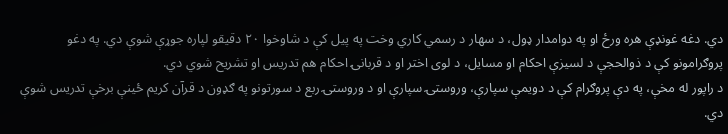دي. دغه غونډې هره ورځ او په دوامدار ډول، د سهار د رسمي کاري وخت په پیل کې د شاوخوا ۲۰ دقیقو لپاره جوړې شوې دي. په دغو پروګرامونو کې د ذوالحجې د لسیزې احکام او مسایل، د لوی اختر او د قربانۍ احکام هم تدریس او تشریح شوي دي.
د راپور له مخې، په دې پروګرام کې د دویمې سپارې، وروستۍ سپارې او د وروستۍ ربع د سورتونو په ګډون د قرآن کریم ځینې برخې تدریس شوې دي.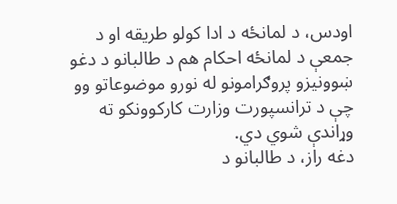اودس، د لمانځه د ادا کولو طریقه او د جمعې د لمانځه احکام هم د طالبانو د دغو ښوونیزو پروګرامونو له نورو موضوعاتو وو چې د ترانسپورت وزارت کارکوونکو ته وړاندې شوي دي.
دغه راز، د طالبانو د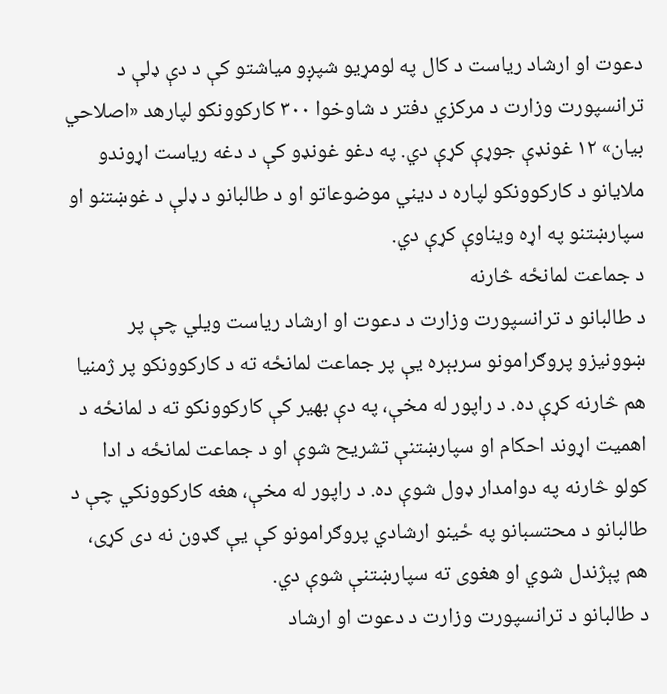دعوت او ارشاد ریاست د کال په لومړیو شپږو میاشتو کې د دې ډلې د ترانسپورت وزارت د مرکزي دفتر د شاوخوا ۳۰۰ کارکوونکو لپارهد «اصلاحي بیان» ۱۲ غونډې جوړې کړې دي. په دغو غونډو کې د دغه ریاست اړوندو ملايانو د کارکوونکو لپاره د دیني موضوعاتو او د طالبانو د ډلې د غوښتنو او سپارښتنو په اړه ویناوې کړې دي.
د جماعت لمانځه څارنه
د طالبانو د ترانسپورت وزارت د دعوت او ارشاد ریاست ویلي چې پر ښوونیزو پروګرامونو سربېره یې پر جماعت لمانځه ته د کارکوونکو پر ژمنیا هم څارنه کړې ده. د راپور له مخې، په دې بهیر کې کارکوونکو ته د لمانځه د اهمیت اړوند احکام او سپارښتنې تشریح شوې او د جماعت لمانځه د ادا کولو څارنه په دوامدار ډول شوې ده. د راپور له مخې، هغه کارکوونکي چې د طالبانو د محتسبانو په ځینو ارشادي پروګرامونو کې یې ګډون نه دی کړی، هم پېژندل شوي او هغوی ته سپارښتنې شوې دي.
د طالبانو د ترانسپورت وزارت د دعوت او ارشاد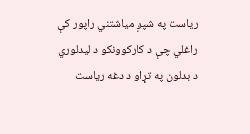ریاست په شپږ میاشتني راپور کې راغلي چې د کارکوونکو د لیدلوري د بدلون په تړاو د دغه ریاست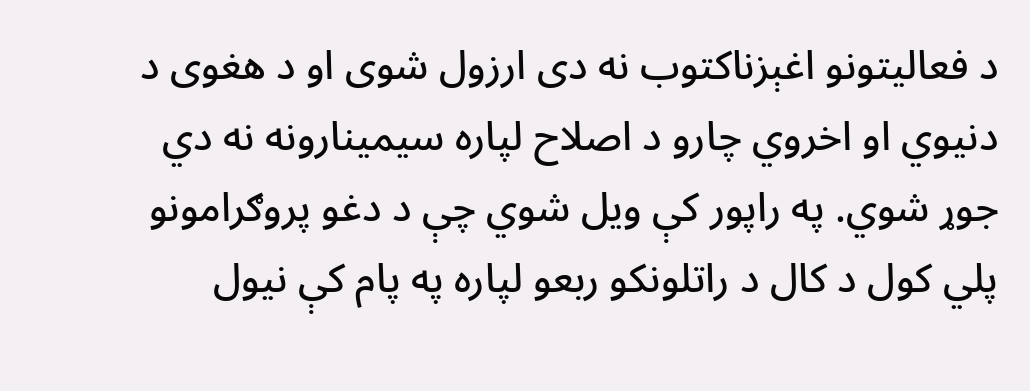د فعالیتونو اغېزناکتوب نه دی ارزول شوی او د هغوی د دنیوي او اخروي چارو د اصلاح لپاره سیمینارونه نه دي جوړ شوي. په راپور کې ویل شوي چې د دغو پروګرامونو پلي کول د کال د راتلونکو ربعو لپاره په پام کې نیول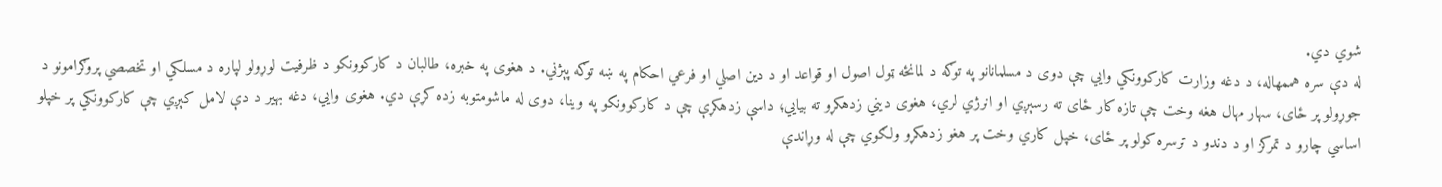شوي دي.
له دې سره هممهاله، د دغه وزارت کارکوونکي وايي چې دوی د مسلمانانو په توګه د لمانځه ټول اصول او قواعد او د دین اصلي او فرعي احکام په ښه توګه پېژني. د هغوی په خبره، طالبان د کارکوونکو د ظرفیت لوړولو لپاره د مسلکي او تخصصي پروګرامونو د جوړولو پر ځای، سهار مهال هغه وخت چې تازه کار ځای ته رسېږي او انرژي لري، هغوی دیني زدهکړو ته بیایي؛ داسې زدهکړې چې د کارکوونکو په وینا، دوی له ماشومتوبه زده کړې دي. هغوی وايي، دغه بهیر د دې لامل کېږي چې کارکوونکي پر خپلو اساسي چارو د تمرکز او د دندو د ترسره کولو پر ځای، خپل کاري وخت پر هغو زدهکړو ولګوي چې له وړاندې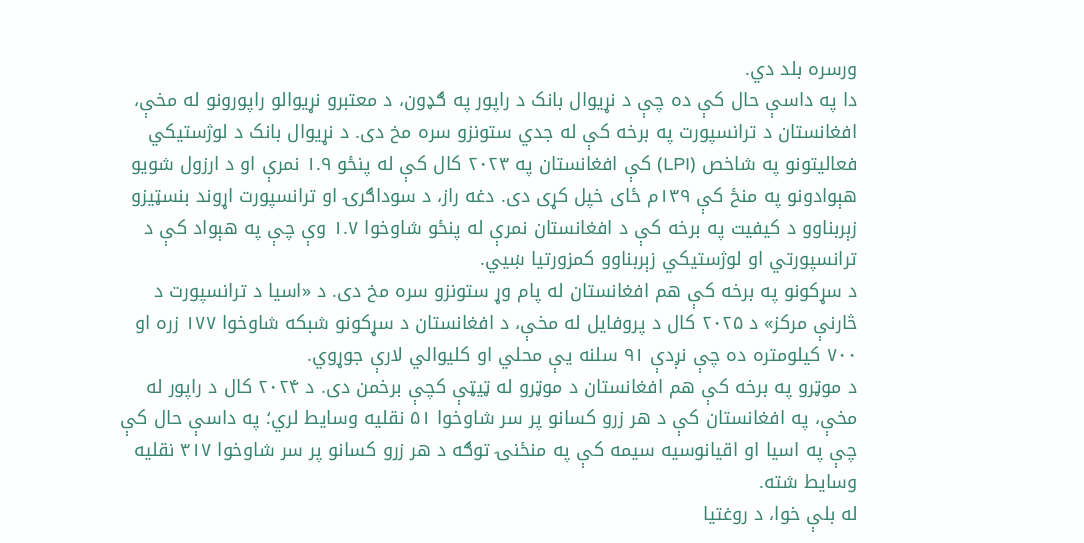ورسره بلد دي.
دا په داسې حال کې ده چې د نړیوال بانک د راپور په ګډون، د معتبرو نړیوالو راپورونو له مخې، افغانستان د ترانسپورت په برخه کې له جدي ستونزو سره مخ دی. د نړیوال بانک د لوژستیکي فعالیتونو په شاخص (LPI) کې افغانستان په ۲۰۲۳ کال کې له پنځو ۱.۹ نمرې او د ارزول شویو هېوادونو په منځ کې ۱۳۹م ځای خپل کړی دی. دغه راز، د سوداګرۍ او ترانسپورت اړوند بنسټیزو زېربناوو د کیفیت په برخه کې د افغانستان نمرې له پنځو شاوخوا ۱.۷ وې چې په هېواد کې د ترانسپورتي او لوژستیکي زېربناوو کمزورتیا ښيي.
د سړکونو په برخه کې هم افغانستان له پام وړ ستونزو سره مخ دی. د «اسیا د ترانسپورت د څارنې مرکز» د ۲۰۲۵ کال د پروفایل له مخې، د افغانستان د سړکونو شبکه شاوخوا ۱۷۷ زره او ۷۰۰ کیلومتره ده چې نږدې ۹۱ سلنه یې محلي او کلیوالي لارې جوړوي.
د موټرو په برخه کې هم افغانستان د موټرو له ټیټې کچې برخمن دی. د ۲۰۲۴ کال د راپور له مخې، په افغانستان کې د هر زرو کسانو پر سر شاوخوا ۵۱ نقلیه وسایط لري؛ په داسې حال کې چې په اسیا او اقیانوسیه سیمه کې په منځنۍ توګه د هر زرو کسانو پر سر شاوخوا ۳۱۷ نقلیه وسایط شته.
له بلې خوا، د روغتیا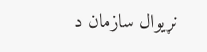نړیوال سازمان د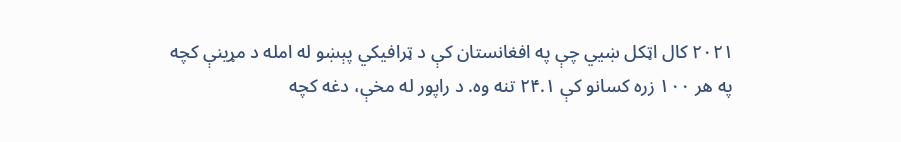۲۰۲۱ کال اټکل ښيي چې په افغانستان کې د ټرافیکي پېښو له امله د مړینې کچه په هر ۱۰۰ زره کسانو کې ۲۴.۱ تنه وه. د راپور له مخې، دغه کچه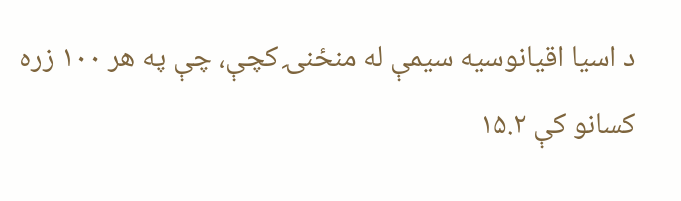د اسیا اقیانوسیه سیمې له منځنۍ کچې، چې په هر ۱۰۰ زره کسانو کې ۱۵.۲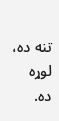تنه ده، لوړه ده.